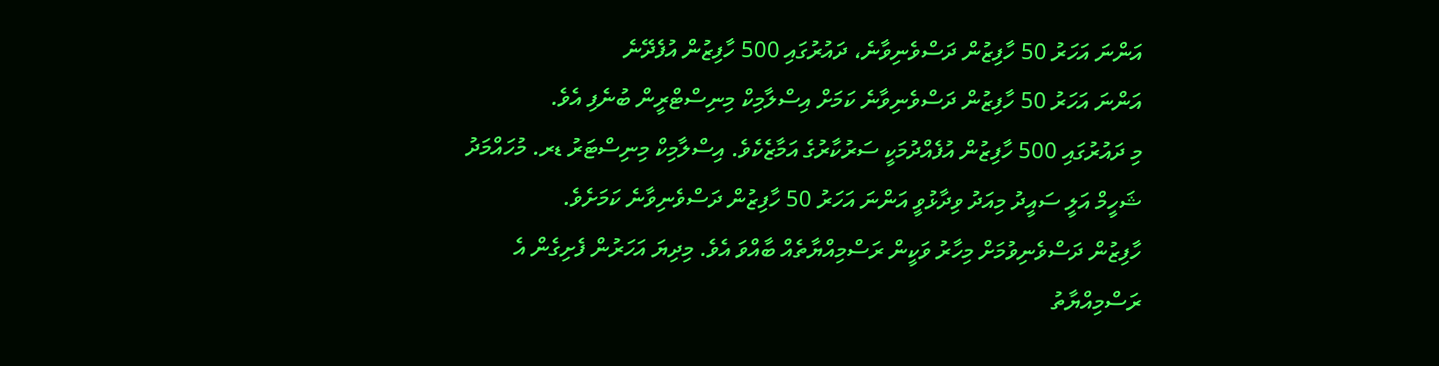އަންނަ އަހަރު 50 ހާފިޒުން ދަސްވެނިވާނެ، ދައުރުގައި 500 ހާފިޒުން އުފެދޭނެ
އަންނަ އަހަރު 50 ހާފިޒުން ދަސްވެނިވާނެ ކަމަށް އިސްލާމިކް މިނިސްޓްރީން ބުނެފި އެވެ.
މި ދައުރުގައި 500 ހާފިޒުން އުފެއްދުމަކީ ސަރުކާރުގެ އަމާޒެކެވެ. އިސްލާމިކް މިނިސްޓަރު ޑރ. މުހައްމަދު ޝަހީމް އަލީ ސައީދު މިއަދު ވިދާޅުވީ އަންނަ އަހަރު 50 ހާފިޒުން ދަސްވެނިވާނެ ކަމަށެވެ.
ހާފިޒުން ދަސްވެނިވުމަށް މިހާރު ވަކީން ރަސްމިއްޔާތެއް ބާއްވަ އެވެ. މިދިޔަ އަހަރުން ފެށިގެން އެ ރަސްމިއްޔާތު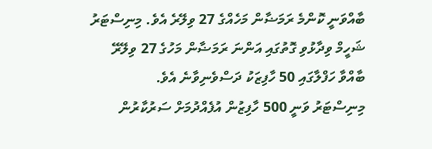ބާއްވަނީ ކޮންމެ ރަމަޟާން މަހެއްގެ 27 ވިލޭރެ އެވެ. މިނިސްޓަރު ޝަހީމް ވިދާޅުވި ގޮތުގައި އަންނަ ރަމަޟާން މަހުގެ 27 ވިލޭރޭ ބާއްވާ ހަފްލާގައި 50 ހާފިޒަކު ދަސްވެނިވާނެ އެވެ.
މިނިސްޓަރު ވަނީ 500 ހާފިޒުން އުފެއްދުމަށް ސަރުކާރުން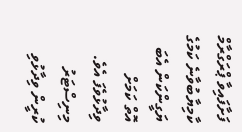ފަށާފައިވާ ޕްރަގްރާމް ކާމިޔާބުވާނެ ކަމުގެ ޔަގީންކަން އެބަ އޮތް ކަމަށް ވިދާޅުވެފަ އެވެ.
މިނިސްޓަރު ކުރީން ވިދާޅުވި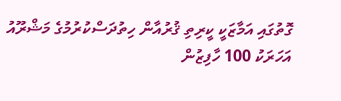ގޮތުގައި އަމާޒަކީ ކީރިތި ޤުރުއާން ހިތުދަސްކުރުމުގެ މަޝްރޫއު އަހަރަކު 100 ހާފިޒުން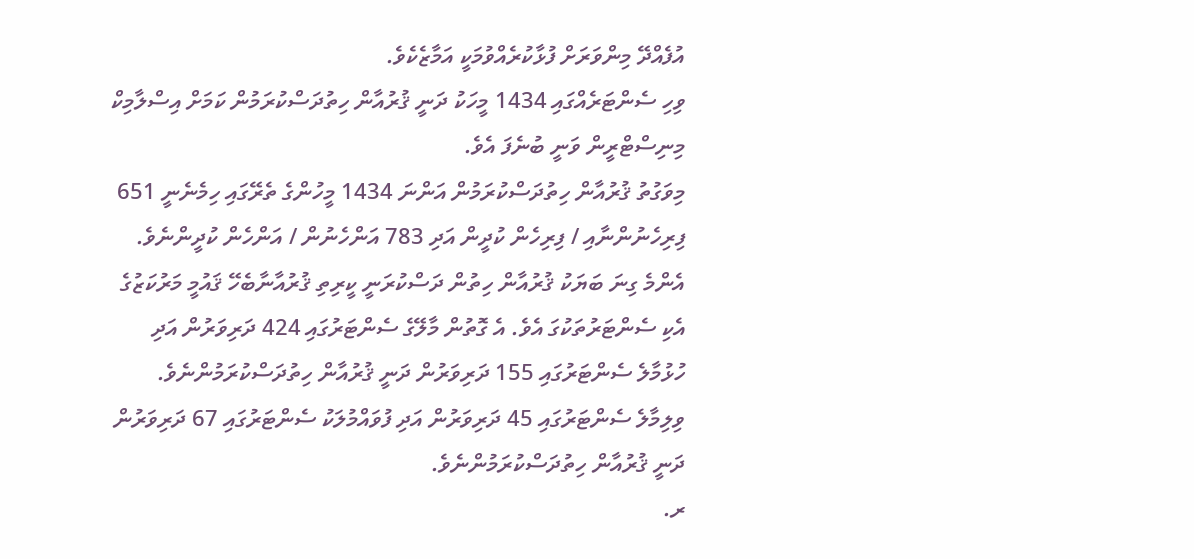އުފެއްދޭ މިންވަރަށް ފުޅާކުރެއްވުމަކީ އަމާޒެކެވެ.
ވިހި ސެންޓަރެއްގައި 1434 މީހަކު ދަނީ ޤުރުއާން ހިތުދަސްކުރަމުން ކަމަށް އިސްލާމިކް މިނިސްޓްރީން ވަނީ ބުނެފަ އެވެ.
މިވަގުތު ޤުރުއާން ހިތުދަސްކުރަމުން އަންނަ 1434 މީހުންގެ ތެރޭގައި ހިމެނެނީ 651 ފިރިހެނުންނާއި / ފިރިހެން ކުދީން އަދި 783 އަންހެނުން / އަންހެން ކުދީންނެވެ.
އެންމެ ގިނަ ބަޔަކު ޤުރުއާން ހިތުން ދަސްކުރަނީ ކީރިތި ޤުރުއާނާބެހޭ ޤައުމީ މަރުކަޒުގެ އެކި ސެންޓަރުތަކުގަ އެވެ. އެ ގޮތުން މާލޭގެ ސެންޓަރުގައި 424 ދަރިވަރުން އަދި ހުޅުމާލެ ސެންޓަރުގައި 155 ދަރިވަރުން ދަނީ ޤުރުއާން ހިތުދަސްކުރަމުންނެވެ. ވިލިމާލެ ސެންޓަރުގައި 45 ދަރިވަރުން އަދި ފުވައްމުލަކު ސެންޓަރުގައި 67 ދަރިވަރުން ދަނީ ޤުރުއާން ހިތުދަސްކުރަމުންނެވެ.
ރ.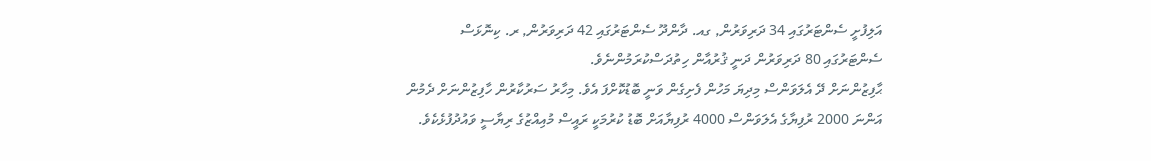އަލިފުށީ ސެންޓަރުގައި 34 ދަރިވަރުން, ގއ. ދާންދޫ ސެންޓަރުގައި 42 ދަރިވަރުން, ރ. ކިނޮޅަސް ސެންޓަރުގައި 80 ދަރިވަރުން ދަނީ ޤުރުއާން ހިތުދަސްކުރަމުންނެވެ.
ޙާފިޒުންނަށް ދޭ އެލަވަންސް މިދިޔަ މަހުން ފެށިގެން ވަނީ ބޮޑުކޮށްފަ އެވެ. މިހާރު ސަރުކާރުން ހާފިޒުންނަށް ދެމުން އަންނަ 2000 ރުފިޔާގެ އެލަވަންސް 4000 ރުފިޔާއަށް ބޮޑު ކުރުމަކީ ރައީސް މުއިއްޒުގެ ރިޔާސީ ވައުދުފުޅެކެވެ.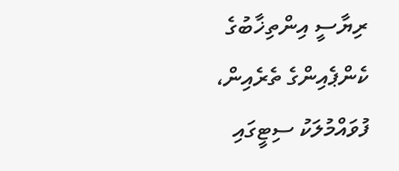ރިޔާސީ އިންތިޚާބުގެ ކެންޕެއިންގެ ތެރެއިން، ފުވައްމުލަކު ސިޓީގައި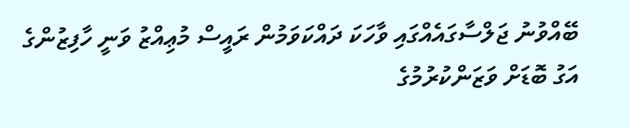ބޭއްވުނު ޖަލްސާގައެއްގައި ވާހަކަ ދައްކަވަމުން ރައީސް މުޢިއްޒު ވަނީ ހާފިޒުންގެ އަގު ބޮޑަށް ވަޒަންކުރުމުގެ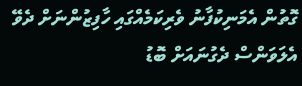ގޮތުން އެމަނިކުފާނު ވެރިކަމެއްގައި ހާފިޒުންނަށް ދެވޭ އެލަވަންސް ދެގުނައަށް ބޮޑު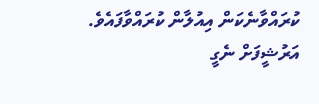ކުރައްވާނެކަން އިއުލާން ކުރައްވާފައެވެ.
އަރުޝީފަށް ނެގީ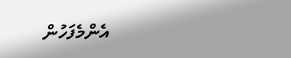އެންމެފަހުން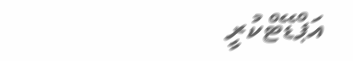އަޕްޑޭޓްކުރީ